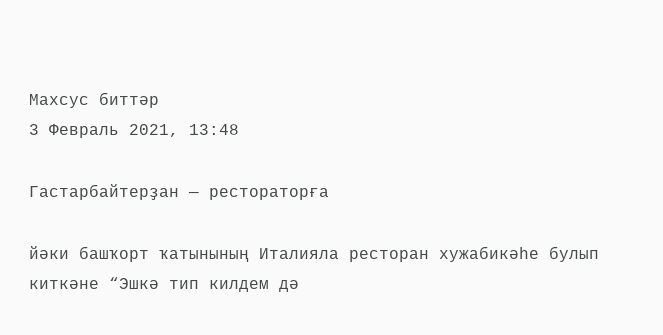Махсус биттәр
3 Февраль 2021, 13:48

Гастарбайтерҙан — рестораторға

йәки башҡорт ҡатынының Италияла ресторан хужабикәһе булып киткәне “Эшкә тип килдем дә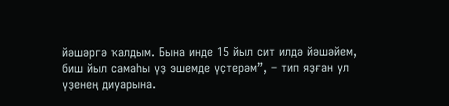йәшәргә ҡалдым. Бына инде 15 йыл сит илдә йәшәйем, биш йыл самаһы үҙ эшемде үҫтерәм”, – тип яҙған ул үҙенең диуарына.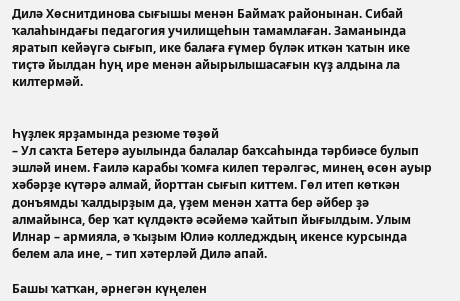Дилә Хөснитдинова сығышы менән Баймаҡ районынан. Сибай ҡалаһындағы педагогия училищеһын тамамлаған. Заманында яратып кейәүгә сығып, ике балаға ғүмер бүләк иткән ҡатын ике тиҫтә йылдан һуң ире менән айырылышасағын күҙ алдына ла килтермәй.


Һүҙлек ярҙамында резюме төҙөй
– Ул саҡта Бетерә ауылында балалар баҡсаһында тәрбиәсе булып эшләй инем. Ғаилә карабы ҡомға килеп терәлгәс, минең өсөн ауыр хәбәрҙе күтәрә алмай, йорттан сығып киттем. Гөл итеп көткән донъямды ҡалдырҙым да, үҙем менән хатта бер әйбер ҙә алмайынса, бер ҡат күлдәктә әсәйемә ҡайтып йығылдым. Улым Илнар – армияла, ә ҡыҙым Юлиә колледждың икенсе курсында белем ала ине, – тип хәтерләй Дилә апай.

Башы ҡатҡан, әрнегән күңелен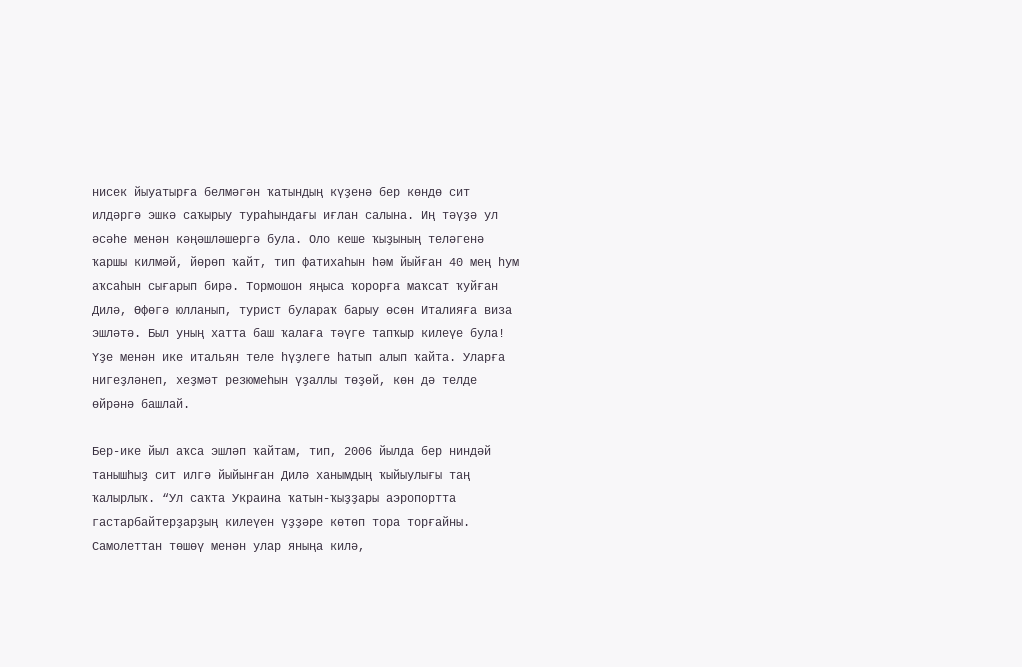нисек йыуатырға белмәгән ҡатындың күҙенә бер көндө сит илдәргә эшкә саҡырыу тураһындағы иғлан салына. Иң тәүҙә ул әсәһе менән кәңәшләшергә була. Оло кеше ҡыҙының теләгенә ҡаршы килмәй, йөрөп ҡайт, тип фатихаһын һәм йыйған 40 мең һум аҡсаһын сығарып бирә. Тормошон яңыса ҡорорға маҡсат ҡуйған Дилә, Өфөгә юлланып, турист булараҡ барыу өсөн Италияға виза эшләтә. Был уның хатта баш ҡалаға тәүге тапҡыр килеүе була! Үҙе менән ике итальян теле һүҙлеге һатып алып ҡайта. Уларға нигеҙләнеп, хеҙмәт резюмеһын үҙаллы төҙөй, көн дә телде өйрәнә башлай.

Бер-ике йыл аҡса эшләп ҡайтам, тип, 2006 йылда бер ниндәй танышһыҙ сит илгә йыйынған Дилә ханымдың ҡыйыулығы таң ҡалырлыҡ. “Ул саҡта Украина ҡатын-ҡыҙҙары аэропортта гастарбайтерҙарҙың килеүен үҙҙәре көтөп тора торғайны. Самолеттан төшөү менән улар яныңа килә,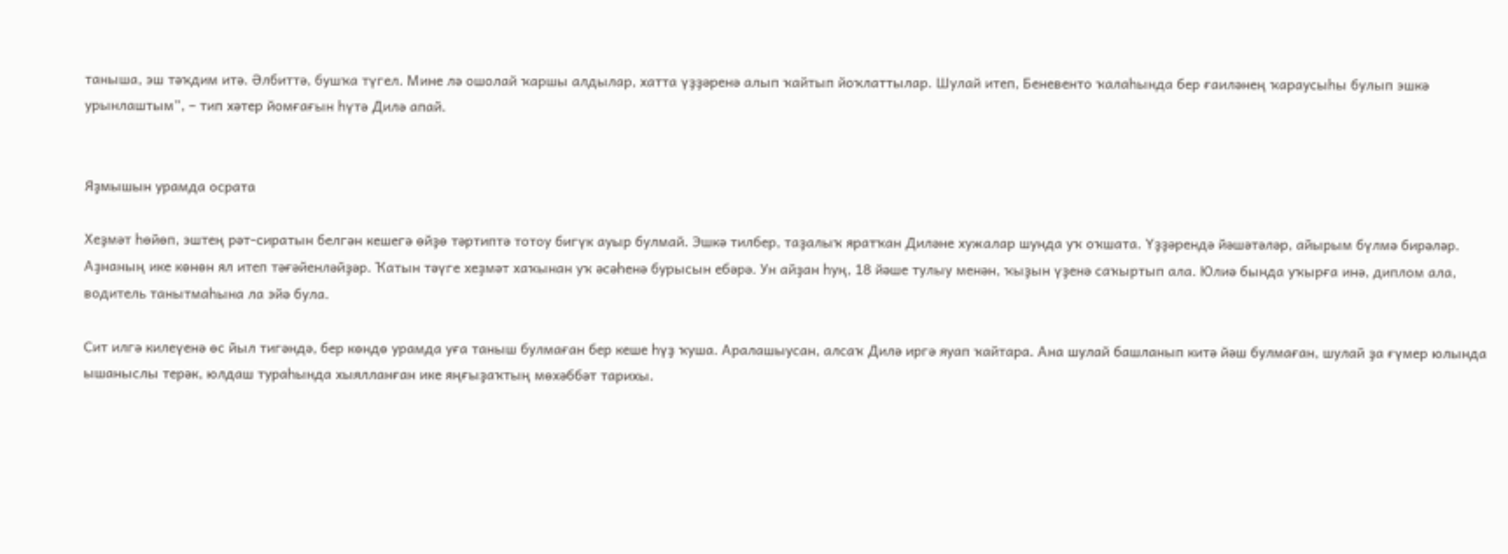таныша, эш тәҡдим итә. Әлбиттә, бушҡа түгел. Мине лә ошолай ҡаршы алдылар, хатта үҙҙәренә алып ҡайтып йоҡлаттылар. Шулай итеп, Беневенто ҡалаһында бер ғаиләнең ҡараусыһы булып эшкә урынлаштым”, – тип хәтер йомғағын һүтә Дилә апай.


Яҙмышын урамда осрата

Хеҙмәт һөйөп, эштең рәт-сиратын белгән кешегә өйҙө тәртиптә тотоу бигүк ауыр булмай. Эшкә тилбер, таҙалыҡ яратҡан Диләне хужалар шунда уҡ оҡшата. Үҙҙәрендә йәшәтәләр, айырым бүлмә бирәләр. Аҙнаның ике көнөн ял итеп тәғәйенләйҙәр. Ҡатын тәүге хеҙмәт хаҡынан уҡ әсәһенә бурысын ебәрә. Ун айҙан һуң, 18 йәше тулыу менән, ҡыҙын үҙенә саҡыртып ала. Юлиә бында уҡырға инә, диплом ала, водитель танытмаһына ла эйә була.

Сит илгә килеүенә өс йыл тигәндә, бер көндө урамда уға таныш булмаған бер кеше һүҙ ҡуша. Аралашыусан, алсаҡ Дилә иргә яуап ҡайтара. Ана шулай башланып китә йәш булмаған, шулай ҙа ғүмер юлында ышаныслы терәк, юлдаш тураһында хыялланған ике яңғыҙаҡтың мөхәббәт тарихы.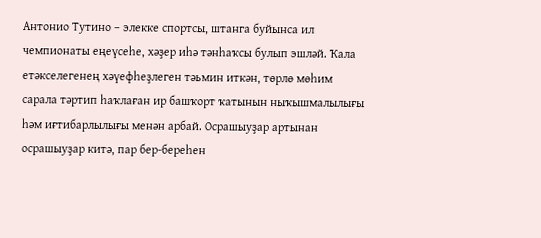Антонио Тутино – элекке спортсы, штанга буйынса ил чемпионаты еңеүсеһе, хәҙер иһә тәнһаҡсы булып эшләй. Ҡала етәкселегенең хәүефһеҙлеген тәьмин иткән, төрлө мөһим сарала тәртип һаҡлаған ир башҡорт ҡатынын ныҡышмалылығы һәм иғтибарлылығы менән арбай. Осрашыуҙар артынан осрашыуҙар китә, пар бер-береһен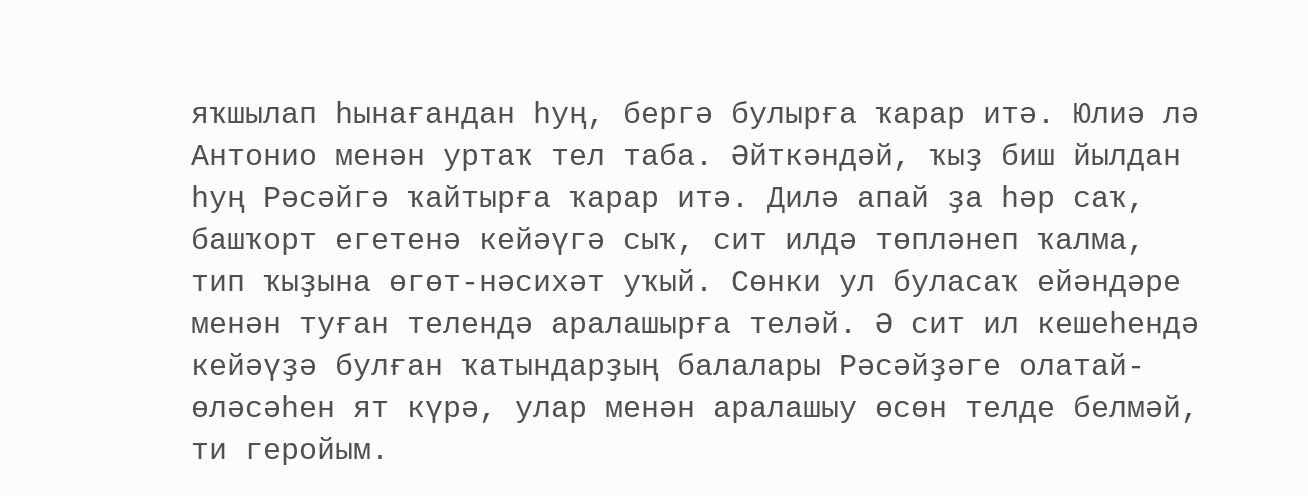яҡшылап һынағандан һуң, бергә булырға ҡарар итә. Юлиә лә Антонио менән уртаҡ тел таба. Әйткәндәй, ҡыҙ биш йылдан һуң Рәсәйгә ҡайтырға ҡарар итә. Дилә апай ҙа һәр саҡ, башҡорт егетенә кейәүгә сыҡ, сит илдә төпләнеп ҡалма, тип ҡыҙына өгөт-нәсихәт уҡый. Сөнки ул буласаҡ ейәндәре менән туған телендә аралашырға теләй. Ә сит ил кешеһендә кейәүҙә булған ҡатындарҙың балалары Рәсәйҙәге олатай-өләсәһен ят күрә, улар менән аралашыу өсөн телде белмәй, ти геройым.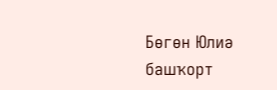Бөгөн Юлиә башҡорт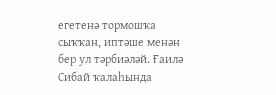егетенә тормошҡа сыҡҡан, иптәше менән бер ул тәрбиәләй. Ғаилә Сибай ҡалаһында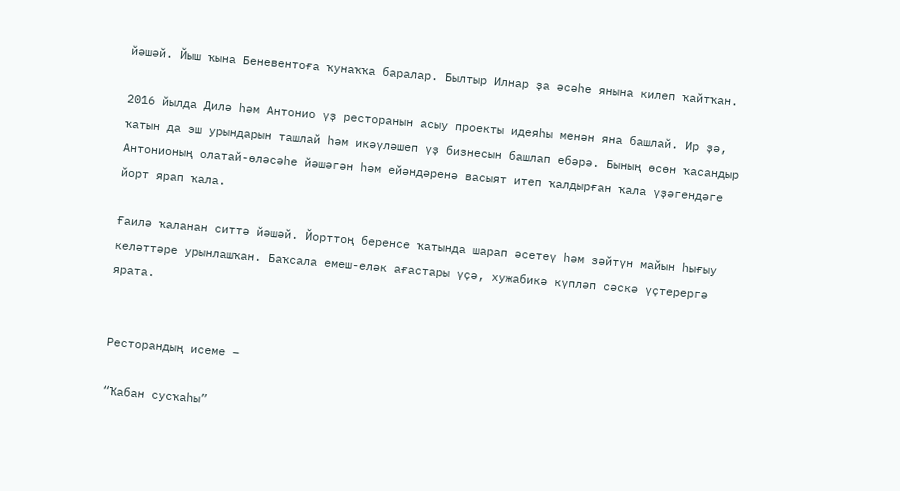йәшәй. Йыш ҡына Беневентоға ҡунаҡҡа баралар. Былтыр Илнар ҙа әсәһе янына килеп ҡайтҡан.

2016 йылда Дилә һәм Антонио үҙ ресторанын асыу проекты идеяһы менән яна башлай. Ир ҙә, ҡатын да эш урындарын ташлай һәм икәүләшеп үҙ бизнесын башлап ебәрә. Бының өсөн ҡасандыр Антонионың олатай-өләсәһе йәшәгән һәм ейәндәренә васыят итеп ҡалдырған ҡала үҙәгендәге йорт ярап ҡала.

Ғаилә ҡаланан ситтә йәшәй. Йорттоң беренсе ҡатында шарап әсетеү һәм зәйтүн майын һығыу келәттәре урынлашҡан. Баҡсала емеш-еләк ағастары үҫә, хужабикә күпләп сәскә үҫтерергә ярата.


Ресторандың исеме –

“Ҡабан сусҡаһы”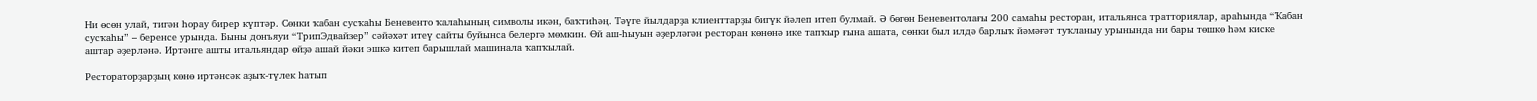Ни өсөн улай, тигән һорау бирер күптәр. Сөнки ҡабан сусҡаһы Беневенто ҡалаһының символы икән, баҡтиһәң. Тәүге йылдарҙа клиенттарҙы бигүк йәлеп итеп булмай. Ә бөгөн Беневентолағы 200 самаһы ресторан, итальянса тратториялар, араһында “Ҡабан сусҡаһы” – беренсе урында. Быны донъяуи “ТрипЭдвайзер” сәйәхәт итеү сайты буйынса белергә мөмкин. Өй аш-һыуын әҙерләгән ресторан көнөнә ике тапҡыр ғына ашата, сөнки был илдә барлыҡ йәмәғәт туҡланыу урынында ни бары төшкө һәм киске аштар әҙерләнә. Иртәнге ашты итальяндар өйҙә ашай йәки эшкә китеп барышлай машинала ҡапҡылай.

Рестораторҙарҙың көнө иртәнсәк аҙыҡ-түлек һатып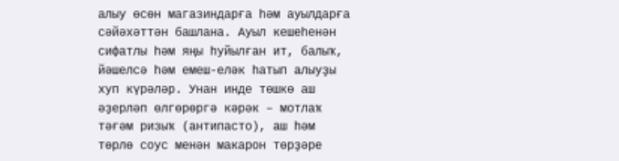алыу өсөн магазиндарға һәм ауылдарға сәйәхәттән башлана. Ауыл кешеһенән сифатлы һәм яңы һуйылған ит, балыҡ, йәшелсә һәм емеш-еләк һатып алыуҙы хуп күрәләр. Унан инде төшкө аш әҙерләп өлгөрөргә кәрәк – мотлаҡ тәғәм ризыҡ (антипасто), аш һәм төрлө соус менән макарон төрҙәре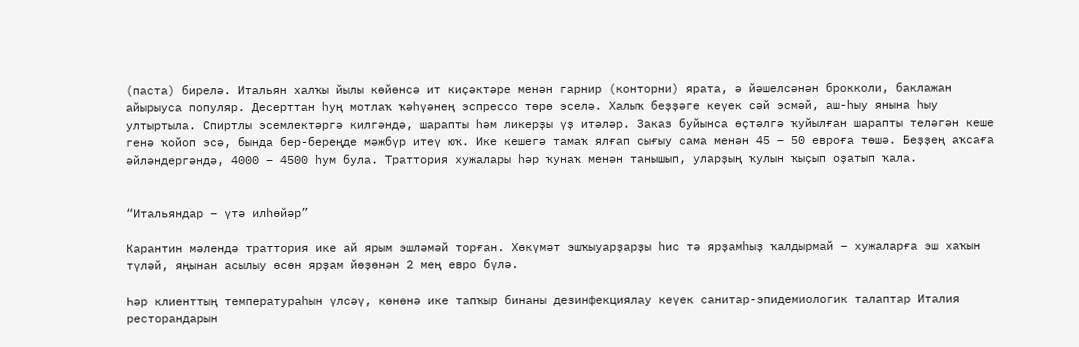(паста) бирелә. Итальян халҡы йылы көйөнсә ит киҫәктәре менән гарнир (конторни) ярата, ә йәшелсәнән брокколи, баклажан айырыуса популяр. Десерттан һуң мотлаҡ ҡәһүәнең эспрессо төрө эселә. Халыҡ беҙҙәге кеүек сәй эсмәй, аш-һыу янына һыу ултыртыла. Спиртлы эсемлектәргә килгәндә, шарапты һәм ликерҙы үҙ итәләр. Заказ буйынса өҫтәлгә ҡуйылған шарапты теләгән кеше генә ҡойоп эсә, бында бер-береңде мәжбүр итеү юҡ. Ике кешегә тамаҡ ялғап сығыу сама менән 45 – 50 евроға төшә. Беҙҙең аҡсаға әйләндергәндә, 4000 – 4500 һум була. Траттория хужалары һәр ҡунаҡ менән танышып, уларҙың ҡулын ҡыҫып оҙатып ҡала.


“Итальяндар – үтә илһөйәр”

Карантин мәлендә траттория ике ай ярым эшләмәй торған. Хөкүмәт эшҡыуарҙарҙы һис тә ярҙамһыҙ ҡалдырмай – хужаларға эш хаҡын түләй, яңынан асылыу өсөн ярҙам йөҙөнән 2 мең евро бүлә.

Һәр клиенттың температураһын үлсәү, көнөнә ике тапҡыр бинаны дезинфекциялау кеүек санитар-эпидемиологик талаптар Италия ресторандарын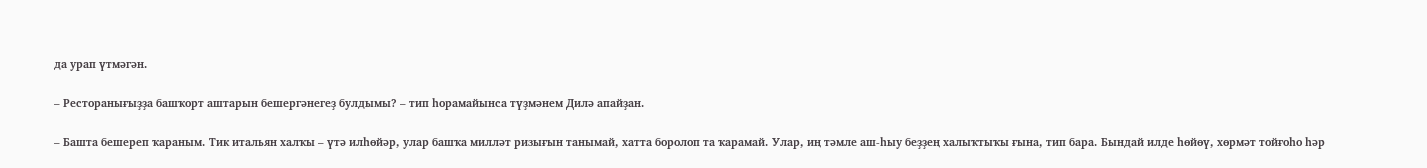да урап үтмәгән.

– Ресторанығыҙҙа башҡорт аштарын бешергәнегеҙ булдымы? – тип һорамайынса түҙмәнем Дилә апайҙан.

– Башта бешереп ҡараным. Тик итальян халҡы – үтә илһөйәр, улар башҡа милләт ризығын танымай, хатта боролоп та ҡарамай. Улар, иң тәмле аш-һыу беҙҙең халыҡтыҡы ғына, тип бара. Бындай илде һөйөү, хөрмәт тойғоһо һәр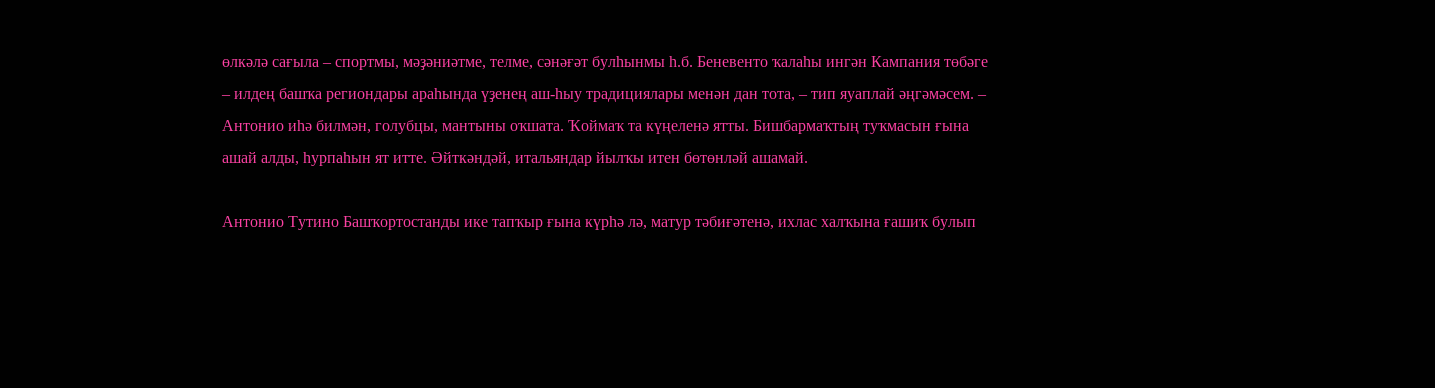өлкәлә сағыла – спортмы, мәҙәниәтме, телме, сәнәғәт булһынмы һ.б. Беневенто ҡалаһы ингән Кампания төбәге – илдең башҡа региондары араһында үҙенең аш-һыу традициялары менән дан тота, – тип яуаплай әңгәмәсем. – Антонио иһә билмән, голубцы, мантыны оҡшата. Ҡоймаҡ та күңеленә ятты. Бишбармаҡтың туҡмасын ғына ашай алды, һурпаһын ят итте. Әйткәндәй, итальяндар йылҡы итен бөтөнләй ашамай.

Антонио Тутино Башҡортостанды ике тапҡыр ғына күрһә лә, матур тәбиғәтенә, ихлас халҡына ғашиҡ булып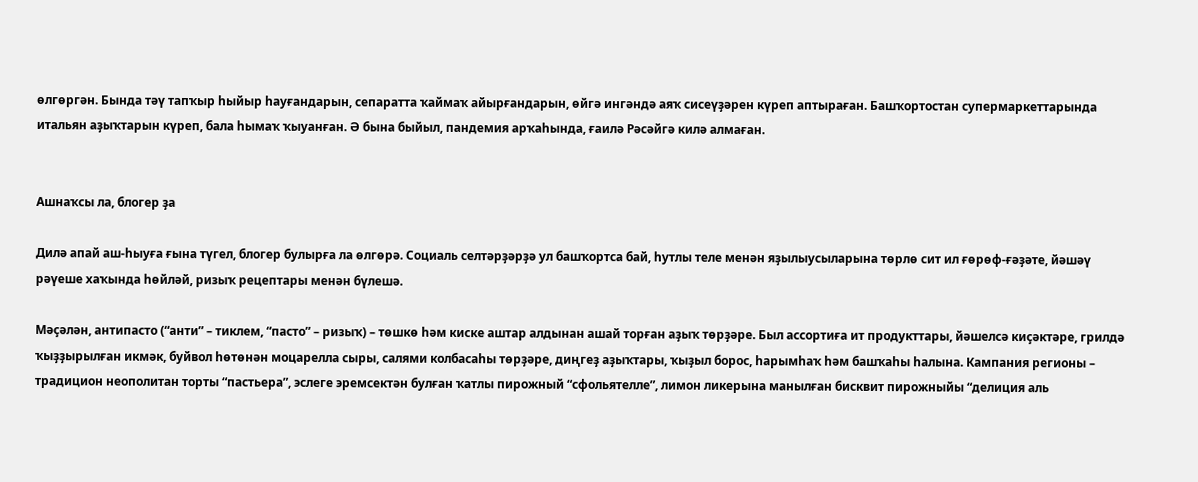өлгөргән. Бында тәү тапҡыр һыйыр һауғандарын, сепаратта ҡаймаҡ айырғандарын, өйгә ингәндә аяҡ сисеүҙәрен күреп аптыраған. Башҡортостан супермаркеттарында итальян аҙыҡтарын күреп, бала һымаҡ ҡыуанған. Ә бына быйыл, пандемия арҡаһында, ғаилә Рәсәйгә килә алмаған.


Ашнаҡсы ла, блогер ҙа

Дилә апай аш-һыуға ғына түгел, блогер булырға ла өлгөрә. Социаль селтәрҙәрҙә ул башҡортса бай, һутлы теле менән яҙылыусыларына төрлө сит ил ғөрөф-ғәҙәте, йәшәү рәүеше хаҡында һөйләй, ризыҡ рецептары менән бүлешә.

Мәҫәлән, антипасто (“анти” – тиклем, “пасто” – ризыҡ) – төшкө һәм киске аштар алдынан ашай торған аҙыҡ төрҙәре. Был ассортиға ит продукттары, йәшелсә киҫәктәре, грилдә ҡыҙҙырылған икмәк, буйвол һөтөнән моцарелла сыры, салями колбасаһы төрҙәре, диңгеҙ аҙыҡтары, ҡыҙыл борос, һарымһаҡ һәм башҡаһы һалына. Кампания регионы – традицион неополитан торты “пастьера”, эслеге эремсектән булған ҡатлы пирожный “сфольятелле”, лимон ликерына манылған бисквит пирожныйы “делиция аль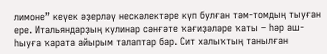лимоне” кеүек әҙерләү нескәлектәре күп булған тәм-томдың тыуған ере. Итальяндарҙың кулинар сәнғәте ҡағиҙәләре ҡаты – һәр аш-һыуға ҡарата айырым талаптар бар. Сит халыҡтың танылған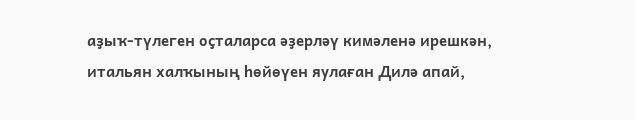аҙыҡ-түлеген оҫталарса әҙерләү кимәленә ирешкән, итальян халҡының һөйөүен яулаған Дилә апай,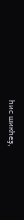һис шикһеҙ,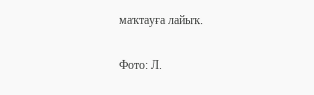маҡтауға лайыҡ.


Фото: Л.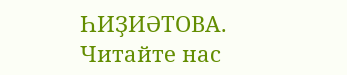ҺИҘИӘТОВА.
Читайте нас